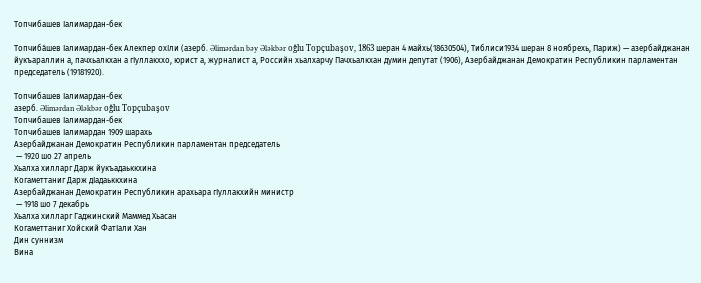Топчибашев Ӏалимардан-бек

Топчиба́шев Ӏалимардан-бек Алекпер охӀли (азерб. Əlimərdan bəy Ələkbər oğlu Topçubaşov, 1863 шеран 4 майхь(18630504), Тиблиси1934 шеран 8 ноябрехь, Париж) — азербайджанан йукъараллин а, пачхьалкхан а гӀуллакххо, юрист а, журналист а, Российн хьалхарчу Пачхьалкхан думин депутат (1906), Азербайджанан Демократин Республикин парламентан председатель (19181920).

Топчибашев Ӏалимардан-бек
азерб. Əlimərdan Ələkbər oğlu Topçubaşov
Топчибашев Ӏалимардан-бек
Топчибашев Ӏалимардан 1909 шарахь
Азербайджанан Демократин Республикин парламентан председатель
 — 1920 шо 27 апрель
Хьалха хилларг Дарж йукъадаьккхина
Когаметтаниг Дарж дӀадаьккхина
Азербайджанан Демократин Республикин арахьара гӀуллакхийн министр
 — 1918 шо 7 декабрь
Хьалха хилларг Гаджинский Маммед Хьасан
Когаметтаниг Хойский ФатӀали Хан
Дин суннизм
Вина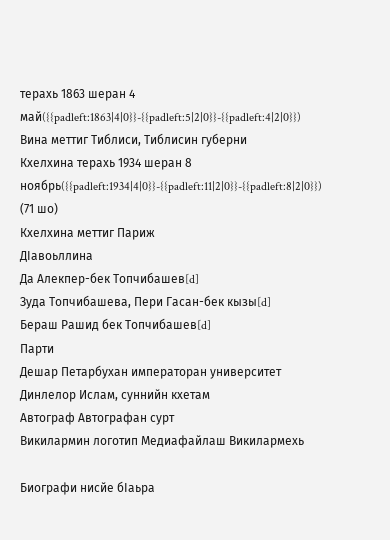терахь 1863 шеран 4 май({{padleft:1863|4|0}}-{{padleft:5|2|0}}-{{padleft:4|2|0}})
Вина меттиг Тиблиси, Тиблисин губерни
Кхелхина терахь 1934 шеран 8 ноябрь({{padleft:1934|4|0}}-{{padleft:11|2|0}}-{{padleft:8|2|0}}) (71 шо)
Кхелхина меттиг Париж
ДӀавоьллина
Да Алекпер-бек Топчибашев[d]
Зуда Топчибашева, Пери Гасан-бек кызы[d]
Бераш Рашид бек Топчибашев[d]
Парти
Дешар Петарбухан императоран университет
Динлелор Ислам, суннийн кхетам
Автограф Автографан сурт
Викилармин логотип Медиафайлаш Викилармехь

Биографи нисйе бӀаьра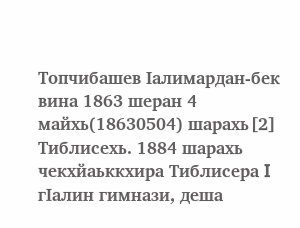Топчибашев Ӏалимардан-бек вина 1863 шеран 4 майхь(18630504) шарахь[2] Тиблисехь. 1884 шарахь чекхйаьккхира Тиблисера I гӀалин гимнази, деша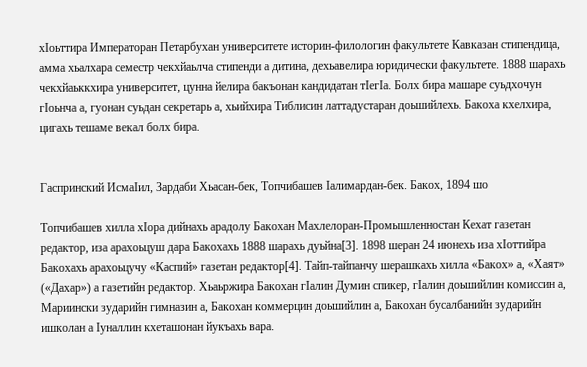хӀоьттира Императоран Петарбухан университете историн-филологин факультете Кавказан стипендица, амма хьалхара семестр чекхйаьлча стипенди а дитина, дехьавелира юридически факультете. 1888 шарахь чекхйаьккхира университет, цунна йелира бакъонан кандидатан тӀегӀа. Болх бира машаре суьдхочун гӀоьнча а, гуонан суьдан секретарь а, хьийхира Тиблисин латтадустаран доьшийлехь. Бакоха кхелхира, цигахь тешаме векал болх бира.


Гаспринский ИсмаӀил, Зардаби Хьасан-бек, Топчибашев Ӏалимардан-бек. Бакох, 1894 шо

Топчибашев хилла хӀора дийнахь арадолу Бакохан Махлелоран-Промышленностан Кехат газетан редактор, иза арахоьцуш дара Бакохахь 1888 шарахь дуьйна[3]. 1898 шеран 24 июнехь иза хӀоттийра Бакохахь арахоьцучу «Каспий» газетан редактор[4]. Тайп-тайпанчу шерашкахь хилла «Бакох» а, «Хаят» («Дахар») а газетийн редактор. Хьаьржира Бакохан гӀалин Думин спикер, гӀалин доьшийлин комиссин а, Мариински зударийн гимназин а, Бакохан коммерцин доьшийлин а, Бакохан бусалбанийн зударийн ишколан а Ӏуналлин кхеташонан йукъахь вара.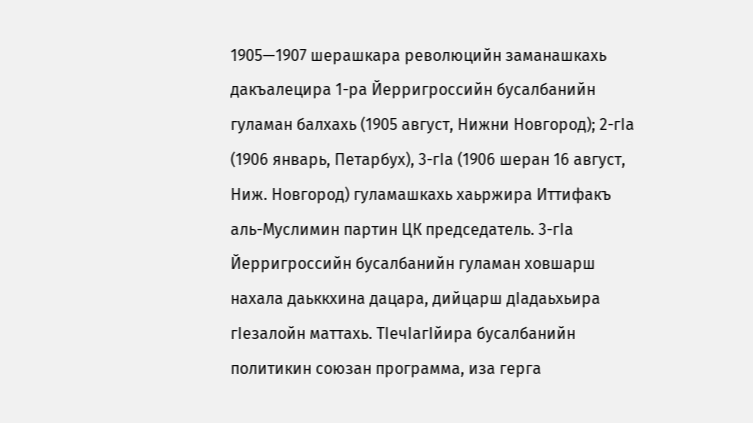1905—1907 шерашкара революцийн заманашкахь дакъалецира 1-ра Йерригроссийн бусалбанийн гуламан балхахь (1905 август, Нижни Новгород); 2-гӀа (1906 январь, Петарбух), 3-гӀа (1906 шеран 16 август, Ниж. Новгород) гуламашкахь хаьржира Иттифакъ аль-Муслимин партин ЦК председатель. 3-гӀа Йерригроссийн бусалбанийн гуламан ховшарш нахала даьккхина дацара, дийцарш дӀадаьхьира гӀезалойн маттахь. ТӀечӀагӀйира бусалбанийн политикин союзан программа, иза герга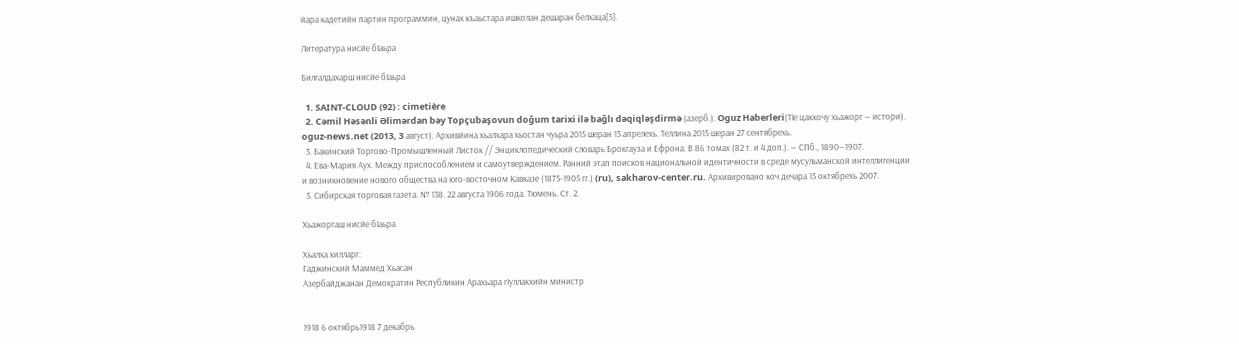йара кадетийн партин программин, цунах къаьстара ишколан дешаран белхаца[5].

Литература нисйе бӀаьра

Билгалдахарш нисйе бӀаьра

  1. SAINT-CLOUD (92) : cimetière
  2. Cəmil Həsənli Əlimərdan bəy Topçubaşovun doğum tarixi ilə bağlı dəqiqləşdirmə (азерб.). Oguz Haberleri(ТӀе цакхочу хьажорг — истори). oguz-news.net (2013, 3 август). Архивйина хьалхара хьостан чуьра 2015 шеран 13 апрелехь. Теллина 2015 шеран 27 сентябрехь.
  3. Бакинский Торгово-Промышленный Листок // Энциклопедический словарь Брокгауза и Ефрона: В 86 томах (82 т. и 4 доп.). — СПб., 1890—1907.
  4. Ева-Мария Аух. Между приспособлением и самоутверждением. Ранний этап поисков национальной идентичности в среде мусульманской интеллигенции и возникновение нового общества на юго-восточном Кавказе (1875-1905 гг.) (ru), sakharov-center.ru. Архивировано коч дечара 15 октябрехь 2007.
  5. Сибирская торговая газета. № 138. 22 августа 1906 года. Тюмень. Ст. 2.

Хьажоргаш нисйе бӀаьра

Хьалха хилларг:
Гаджинский Маммед Хьасан
Азербайджанан Демократин Республикин Арахьара гӀуллакхийн министр


1918 6 октябрь1918 7 декабрь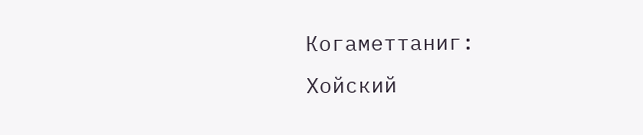Когаметтаниг:
Хойский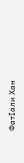ФатӀали Хан